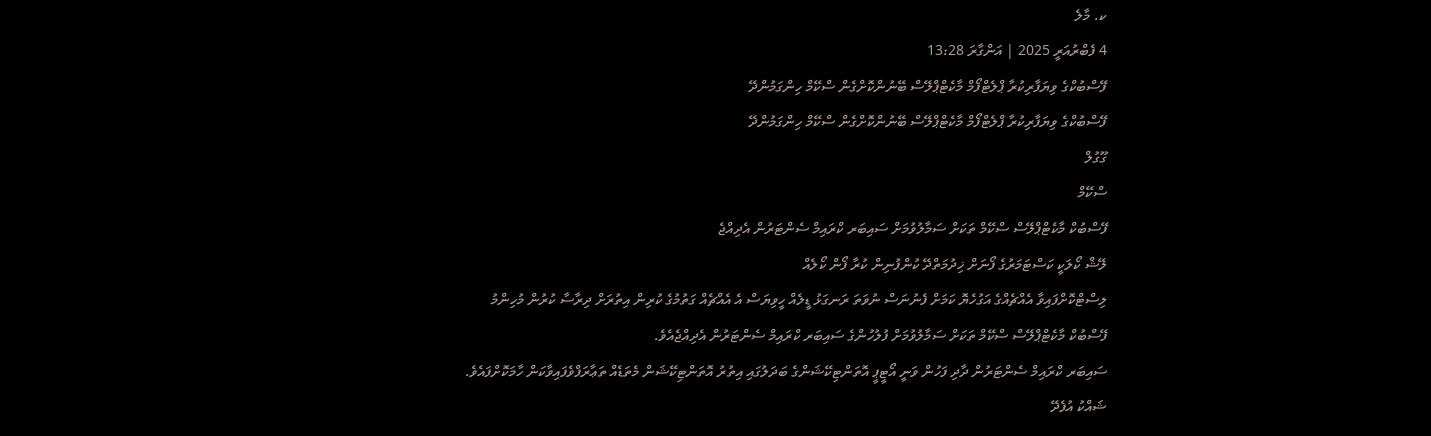ކ. މާލެ
4 ފެބްރުއަރީ 2025 | އަންގާރަ 13:28
ފޭސްބުކްގެ ވިޔަފާރިކުރާ ޕްލެޓްފޯމް މާކެޓްޕްލޭސް ބޭނުންކޮށްގެން ސްކޭމް ހިންގަމުންދޭ
ފޭސްބުކްގެ ވިޔަފާރިކުރާ ޕްލެޓްފޯމް މާކެޓްޕްލޭސް ބޭނުންކޮށްގެން ސްކޭމް ހިންގަމުންދޭ
ގޫގުލް
ސްކޭމް
ފޭސްބުކް މާކެޓްޕްލޭސް ސްކޭމް ތަކަށް ސަމާލުވުމަށް ސައިބަރ ކްރައިމް ސެންޓަރުން އެދިއްޖެ
ލޭޝް ކޯލަކީ ކަސްޓަމަރުގެ ފޯނަށް ޚިދުމަތްދޭ ކުންފުނިން ކުރާ ފޯން ކޯލެއް
ލިސްޓްކޮށްފައިވާ އެއްޗެއްގެ އަގުހެޔޮ ކަމަށް ފެނުނަސް ނުވަތަ ރަނގަޅު ޑީލެއް ހީވިޔަސް އެ އެއްޗެއް ގަތުމުގެ ކުރިން އިތުރަށް ދިރާސާ ކުރުން މުހިންމު
ފޭސްބުކް މާކެޓްޕްލޭސް ސްކޭމް ތަކަށް ސަމާލުވުމަށް ފުލުހުންގެ ސައިބަރ ކްރައިމް ސެންޓަރުން އެދިއްޖެއެވެ.
ސައިބަރ ކްރައިމް ސެންޓަރުން ދާދި ފަހުން ވަނީ އޯޓީޕީ އޮތަންޓިކޭޝަންގެ ބަދަލުގައި އިތުރު އޮތަންޓިކޭޝަން މެތަޑެއް ތަޢާރަފްވެފައިވާކަން ހާމަކޮށްފައެވެ.
ޝައްކު އުފެދޭ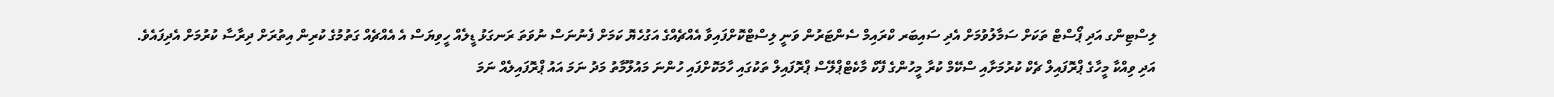ލިސްޓިންގ އަދި ޕޯސްޓް ތަކަށް ސަމާލުވުމަށް އެދި ސައިބަރ ކްރައިމް ސެންޓަރުން ވަނީ ލިސްޓްކޮށްފައިވާ އެއްޗެއްގެ އަގުހެޔޮ ކަމަށް ފެނުނަސް ނުވަތަ ރަނގަޅު ޑީލެއް ހީވިޔަސް އެ އެއްޗެއް ގަތުމުގެ ކުރިން އިތުރަށް ދިރާސާ ކުރުމަށް އެދިފައެވެ.
އަދި ވިއްކާ މީހާގެ ޕްރޮފައިލް ޗެކް ކުރުމަށާއި ސްކޭމް ކުރާ މީހުންގެ ފޭކް މާކެޓްޕްލޭސް ޕްރޮފައިލް ތަކުގައި ހާމަކޮށްފައި ހުންނަ މައުލޫމާތު މަދު ނަމަ އައު ޕްރޮފައިލެއް ނަމަ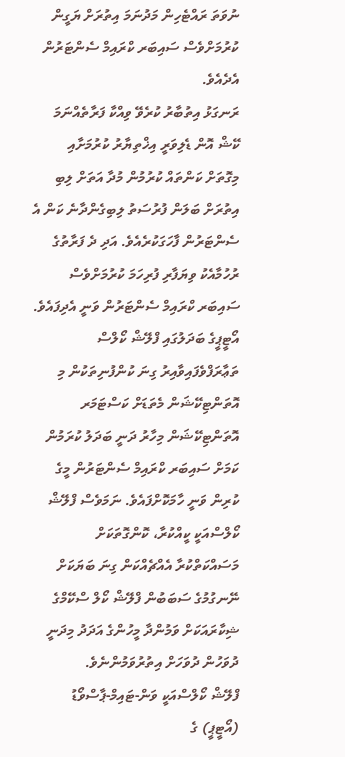ނުވަތަ ރައްޓެހިން މަދުނަމަ އިތުރަށް ޔަގީން ކުރުމަށްވެސް ސައިބަރ ކްރައިމް ސެންޓަރުން އެދެއެވެ.
ރަނގަޅު އިތުބާރު ކުރެވޭ ވިއްކާ ފަރާތެއްނަމަ ކޭޝް އޮން ޑެލިވަރީ އިޚްތިޔާރު ކުރުމަށާއި މިގޮތަށް ކަންތައް ކުރުމުން މުދާ އަތަށް ލިބި އިތުރަށް ބަލަން ފުރުސަތު ލިބިގެންދާނެ ކަން އެ ސެންޓަރުން ފާހަގަކުރެއެވެ. އަދި ދެ ފަރާތުގެ ރުހުމާއެކު ވިޔަފާރި ފުރިހަމަ ކުރުމަށްވެސް ސައިބަރ ކްރައިމް ސެންޓަރުން ވަނީ އެދިފައެވެ.
އޯޓީޕީގެ ބަދަލުގައި ފްލޭޝް ކޯލްސް ތަޢާރަފްވެފައިވާއިރު ގިނަ ކުންފުނިތަކުން މި އޮތަންޓިކޭޝަން މެތަޑަށް ކަސްޓަމަރ އޮތަންޓިކޭޝަން މިހާރު ދަނީ ބަދަލު ކުރަމުން ކަމަށް ސައިބަރ ކްރައިމް ސެންޓަރުން މީގެ ކުރިން ވަނީ ހާމަކޮށްފައެވެ. ނަމަވެސް ފްލޭޝް ކޯލްސްއަކީ ކީއްކުރާ، ކޮންގޮތަކަށް މަސައްކަތްކުރާ އެއްޗެއްކަން ގިނަ ބަޔަކަށް ނޭނގުމުގެ ސަބަބުން ފްލޭޝް ކޯލް ސްކޭމްގެ ޝިކާރައަކަށް ވަމުންދާ މީހުންގެ އަދަދު މިދަނީ ދުވަހުން ދުވަހަށް އިތުރުވަމުންނެވެ.
ފްލޭޝް ކޯލްސްއަކީ ވަން-ޓައިމް-ޕާސްވޯޑު (އޯޓީޕީ) ގެ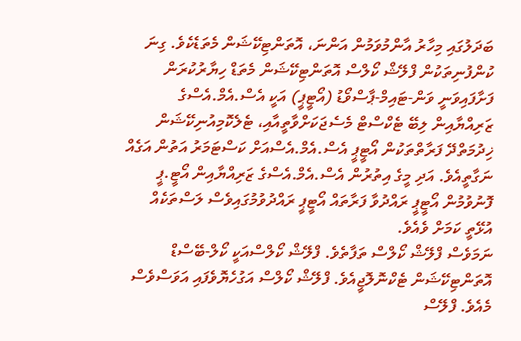ބަދަލުގައި މިހާރު އާންމުވަމުން އަންނަ، އޮތަންޓިކޭޝަން މެތަޑެކެވެ. ގިނަ ކުންފުނިތަކުން ފްލޭޝް ކޯލްސް އޮތަންޓިކޭޝަން މެތަޑް ހިޔާރުކުރަން ފަށާފައިވަނީ ވަން-ޓައިމް-ޕާސްވޯޑު (އޯޓީޕީ) އަކީ އެސް.އެމް.އެސްގެ ޒަރިއްޔާއިން ލިބޭ ޓެކްސްޓް މެސެޖަކަށްވާތީއާއި، ޓެލެކޮމިއުނިކޭޝަން ޚިދުމަތްދޭ ފަރާތްތަކުން އޯޓީޕީ އެސް.އެމް.އެސްއަށް ކަސްޓަމަރު އަތުން އަގެއް ނަގާތީއެވެ. އަދި މީގެ އިތުރުން އެސް.އެމް.އެސްގެ ޒަރިއްޔާއިން އޯޓީ.ޕީ ފޮނުވުމުން އޯޓީޕީ ރައްދުވާ ފަރާތައް އޯޓީޕީ ރައްދުވުމުގައިވެސް ލަސްތަކެއް އުޅޭތީ ކަމަށް ވެއެވެ.
ނަމަވެސް ފްލޭޝް ކޯލްސް ތަފާތެވެ. ފްލޭޝް ކޯލްސްއަކީ ކޯލް-ބޭސްޑް އޮތަންޓިކޭޝަން ޓެކްނޮލޮޖީއެވެ. ފްލޭޝް ކޯލްސް އަގުހެޔޮވެފައި އަވަސްވެސް މެއެވެ. ފްލޭސް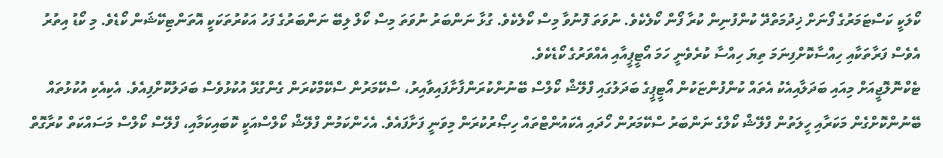ކޯލަކީ ކަސްޓަމަރުގެ ފޯނަށް ޚިދުމަތްދޭ ކުންފުނިން ކުރާ ފޯން ކޯލެކެވެ. ނުވަތަ ފޮނުވާ މިސް ކޯލެކެވެ. ގުޅާ ނަންބަރު ނުވަތަ މިސް ކޯލް ލިބޭ ނަންބަރުގެ ފަހު އަކުރުތަކަކީ އޮތަންޓިކޭޝަން ކޯޑެވެ. މި ކޯޑު އިތުރު އެވެސް ފަރާތަކާއި ހިއްސާކޮށްފިނަމަ ތިޔަ ހިއްސާ ކުރެވެނީ ހަމަ އޯޓީޕީއާއި އެއްވަރުގެ ކޯޑެކެވެ.
ޓެކްނޮލޮޖީއަށް މިއައި ބަދަލާއިއެކު އެތައް ކުންފުންޏަކުން އޯޓީޕީގެ ބަދަލުގައި ފްލޭޝް ކޯލްސް ބޭނުންކުރަންފާށާފައިވާއިރު، ސްކޭމަރުން ސްކޭމްކުރަން ގެންގުޅޭ އުކުޅުވެސް ބަދަލުކޮށްފިއެވެ. އެކިއެކި އުކުޅުތައް ބޭނުންކޮށްގެން މަކަރާއި ހީލަތުން ފްލޭޝް ކޯލްގެ ނަންބަރު ސްކޭމަރުން ހޯދައި އެކައުންޓްތައް ހިޞޯރުކުރަން މިވަނީ ފަށާފައެވެ. އެހެންކަމުން ފްލޭޝް ކޯލްސްއަކީ ކޮބައިކަމާއި، ފްލޭސް ކޯލްސް މަސައްކަތް ކުރާގޮތް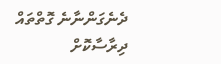ދެނެގަންނާނެ ގޮތްތައް ދިރާސާކޮށް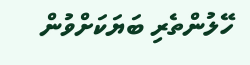ހޭލުންތެރި ބަޔަކަށްވުން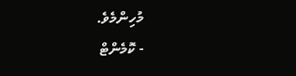މުހިންމެވެ.
- ކޮމެންޓް